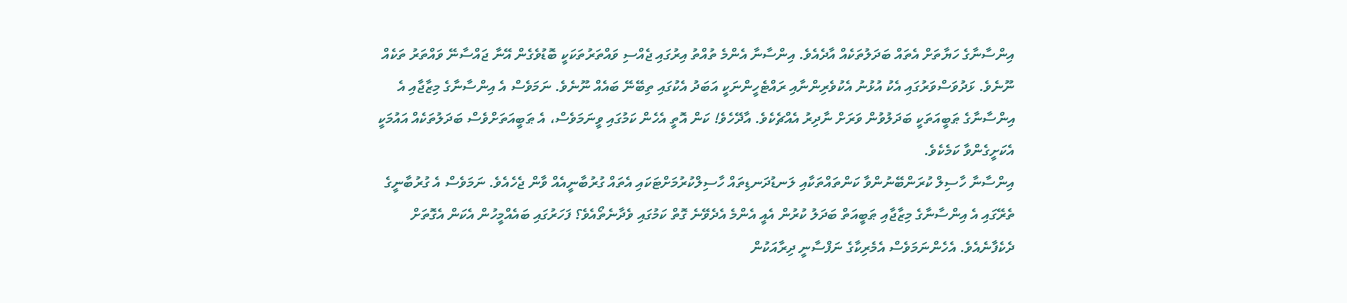އިންސާނާގެ ހަޔާތަށް އެތައް ބަދަލުތަކެއް އާދެއެވެ. އިންސާނާ އެންމެ ތުއްތު އިރުގައި ޖެއްސި ވައްތަރުތަކަކީ ބޮޑުވެގެން އޭނާ ޖައްސާނޭ ވައްތަރު ތަކެއް ނޫނެވެ. ޅަދުވަސްވަރުގައި އެކު އުޅުނު އެކުވެރިންނާއި ރައްޓެހީންނަކީ އަބަދު އެކުގައި ތިބޭނޭ ބައެއް ނޫނެވެ. ނަމަވެސް އެ އިންސާނާގެ މިޒާޖާއި އެ އިންސާނާގެ ޠަބީއަތަކީ ބަދަލުވުން ވަރަށް ނާދިރު އެއްޗެކެވެ. އާދޭހެވެ! ކަން އޮތީ އެހެން ކަމުގައި ވީނަމަވެސް، އެ ޠަބީއަތަށްވެސް ބަދަލުތަކެއް އައުމަކީ އެކަށީގެންވާ ކަމެކެވެ.
އިންސާނާ ހާސިލް ކުރަންބޭނުންވާ ކަންތައްތަކާއި ލަނޑުދަނޑިތައް ހާސިލްކުރުމަށްޓަކައި އެތައް ގުރުބާނީއެއް ވާން ޖެހެއެވެ. ނަމަވެސް އެ ގުރުބާނީގެ ތެރޭގައި އެ އިންސާނާގެ މިޒާޖާއި ޠަބީއަތް ބަދަލު ކުރުން އެއީ އެންމެ އެދެވޭނެ ގޮތް ކަމުގައި ވެދާނެތޯއެވެ؟ ފަހަރުގައި ބައެއްމީހުން އެކަން އެގޮތަށް ދެކެފާނެއެވެ. އެހެންނަމަވެސް އެމެރިކާގެ ނަފްސާނީ ދިރާއަކުން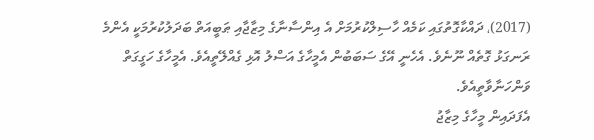(2017)، ދައްކާގޮތުގައި ކަމެއް ހާސިލްކުރުމަށް އެ އިންސާނާގެ މިޒާޖާއި ޠަބީއަތް ބަދަލުކުރުމަކީ އެންމެ ރަނގަޅު ގޮތެއް ނޫނެވެ. އެހެނީ އޭގެ ސަބަބުން އެމީހާގެ އަސްލު އޮޅި ގެއްލޭތީއެވެ. އެމީހާގެ ހަގީގަތް ވަންހަނާވާތީއެވެ.
އެފަދައިން މީހާގެ މިޒާޖު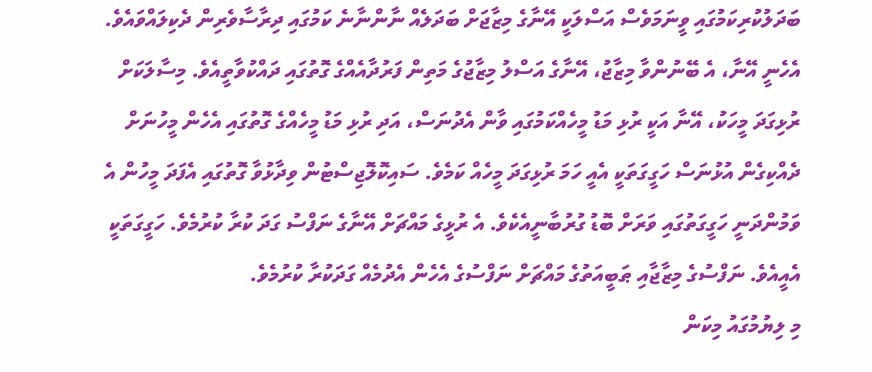ބަދަލުކުރިކަމުގައި ވީނަމަވެސް އަސްލަކީ އޭނާގެ މިޒާޖަށް ބަދަލެއް ނާންނާނެ ކަމުގައި ދިރާސާވެރިން ދެކިލައްވައެވެ. އެހެނީ އޭނާ، އެ ބޭނުންވާ މިޒާޖު، އޭނާގެ އަސްލު މިޒާޖުގެ މަތިން ފަރުދާއެއްގެ ގޮތުގައި ދައްކުވާތީއެވެ. މިސާލަކަށް ރުޅިގަދަ މީހަކު، އޭނާ އަކީ ރުޅި މަޑު މީހެއްކަމުގައި ވާން އެދުނަސް، އަދި ރުޅި މަޑު މީހެއްގެ ގޮތުގައި އެހެން މީހުނަށް ދެއްކިގެން އުޅުނަސް ހަގީގަތަކީ އެއީ ހަމަ ރުޅިގަދަ މީހެއް ކަމެވެ. ސައިކޮލޮޖިސްޓުން ވިދާޅުވާ ގޮތުގައި އެފަދަ މީހުން އެ ވަމުންދަނީ ހަގީގަތުގައި ވަރަށް ބޮޑު ގުރުބާނީއެކެވެ. އެ ރުޅީގެ މައްޗަށް އޭނާގެ ނަފްސު ގަދަ ކުރާ ކުރުމެވެ. ހަގީގަތަކީ އެއީއެވެ. ނަފްސުގެ މިޒާޖާއި ޠަބީއަތުގެ މައްޗަށް ނަފްސުގެ އެހެން އެދުމެއް ގަދަކުރާ ކުރުމެވެ.
މި ލިޔުމުގައު މިކަން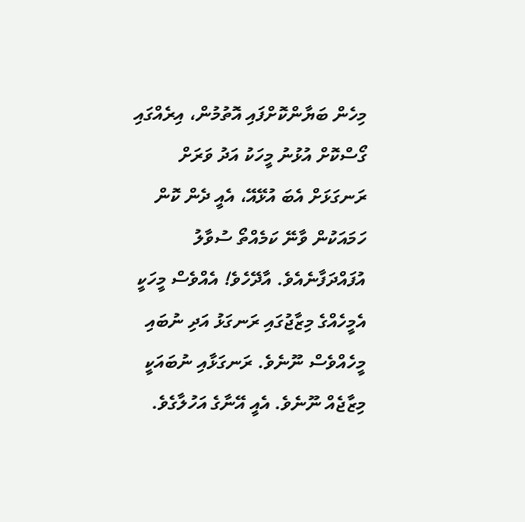މިހެން ބަޔާންކޮށްފައި އޮތުމުން، އިރެއްގައި ގޯސްކޮށް އުޅުނު މީހަކު އަދު ވަރަށް ރަނގަޅަށް އެބަ އުޅޭއޭ، އެއީ ދެން ކޮން ހަމައަކުން ވާނޭ ކަމެއްތޯ ސުވާލު އުފައްދަފާނެއެވެ. އާދޭހެވެ! އެއްވެސް މީހަކީ އެމީހެއްގެ މިޒާޖުގައި ރަނގަޅު އަދި ނުބައި މީހެއްވެސް ނޫނެވެ. ރަނގަޅާއި ނުބައަކީ މިޒާޖެއް ނޫނެވެ. އެއީ އޭނާގެ އަހުލާގެވެ.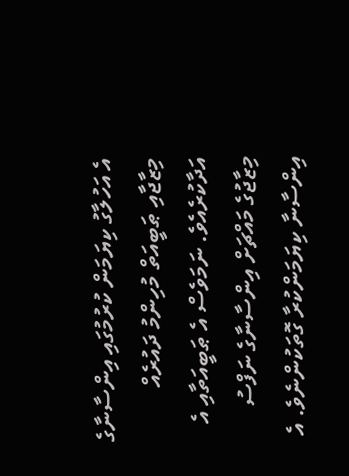އެ އަހުލާގު ކިޔަމަން ކުރުމުގައި އިންސާނާގެ މިޒާޖާއި ޠަބީއަތް މުހިންމު ދައުރެއް އަދާކުރެއެވެ. ނަމަވެސް އެ ޠަބީއަތާއި އެ މިޒާޖުގެ މައްޗަށް އިންސާނާގެ ނަފްސު އިންސާނާ ކިޔަމަންކުރާ ގޮތަކުންނެވެ. އެ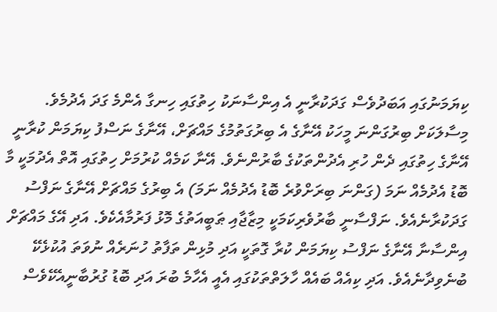ކިޔަމަނުގައި އަބަދުވެސް ގަދަކުރާނީ އެ އިންސާނަކު ހިތުގައި ހިނގާ އެންމެ ގަދަ އެދުމެވެ.
މިސާލަކަށް ބިރުގަންނަ މީހަކު އޭނާގެ އެ ބިރުގަތުމުގެ މައްޗަށް، އޭނާގެ ނަސްފު ކިޔަމަން ކުރާނީ އޭނާގެ ހިތުގައި ދެން ހުރި އެދުންތަކުގެ ބާރުންނެވެ. އޭނާ ކަމެއް ކުރުމަށް ހިތުގައި އޮތް އެދުމަކީ މާ ބޮޑު އެދުމެއް ނަމަ (ގަންނަ ބިރަށްވުރެ ބޮޑު އެދުމެއް ނަމަ) އެ ބިރުގެ މައްޗަށް އޭނާގެ ނަފްސު ގަދަކުރާނެއެވެ. ނަފްސާނީ ބާރުވެރިކަމަކީ މިޒާޖާއި ޠަބީއަތުގެ މޮޅު ފަރުމާއެކެވެ. އަދި އޭގެ މައްޗަށް އިންސާނާ އޭނާގެ ނަފްސު ކިޔަމަން ކުރާ ގޮތަކީ އަދި މުޅިން ތަފާތު ހުނަރެއް ނުވަތަ އުކުޅެކޭ ބުނެވިދާނެއެވެ. އަދި ކިއެއް ބައެއް ހާލަތްތަކުގައި އެއީ އެހާމެ ބުރަ އަދި ބޮޑު ގުރުބާނީއެކޭވެސް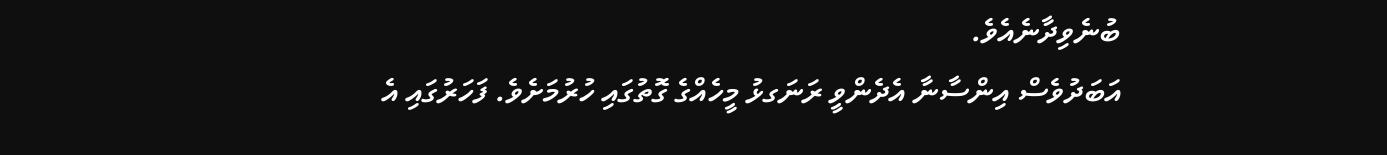ބުނެވިދާނެއެވެ.
އަބަދުވެސް އިންސާނާ އެދެންވީ ރަނަގޅު މީހެއްގެ ގޮތުގައި ހުރުމަށެވެ. ފަހަރުގައި އެ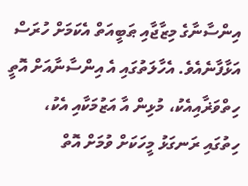އިންސާނާގެ މިޒާޖާއި ޠަބީއަތް އެކަމަށް ހުރަސް އަޅާފާނެއެވެ. އެހާލަތުގައި އެ އިންސާނާއަށް އޮތީ ހިތްވަޜާއިއެކު، މުޅިން އާ އަޒުމަކާއި އެކު، ހިތުގައި ރަނގަޅު މީހަކަށް ވުމަށް އޮތް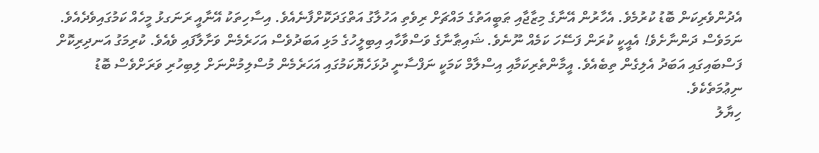އެދުންވެރިކަން ބޮޑު ކުރުމެވެ. އެހާރުން އޭނާގެ މިޒާޖާއި ޠަބީއަތުގެ މައްޗަށް ރިވެތި އަހުލާގު އަތްގަދަކޮށްފާނެއެވެ. އިސާހިތަކު އޭނާއީ ރަނަގޅު މީހެއް ކަމުގައިވެދެއެވެ. ނަމަވެސް ދަންނާށެވެ! އެއީކީ ކުރަން ފަސޭހަ ކަމެއް ނޫނެވެ. ޝައިޠާނާގެ ވަސްވާހާއި އިބިލީހުގެ މަޅި އަބަދުވެސް އަހަރެމެން ވަށާލާފައި ވެއެވެ. ކުރިމަގު އަނދިރިކޮށް ފަސްބައިގައި އަބަދު އެލިގެން ތިބެއެވެ. އީމާންތެރިކަމާއި އިސްލާމް ކަމަކީ ނަފްސާނީ ދުޅަހެޔޮކަމުގައި އަހަރެމެން މުސްލިމުންނަށް ލިބިހުރި ވަރަށްވެސް ބޮޑު ނިޢުމަތެކެވެ.
ހިޔާލު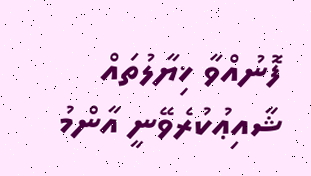ފޮނުއްވާ ޚިޔާލުތައް ޝާއިޢުކުރެވޭނީ އާންމު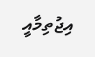އިޖުތިމާއީ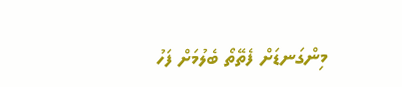މިންގަނޑަށް ފެތޭތޯ ބެލުމަށް ފަހު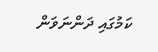ކަމުގައި ދަންނަވަން